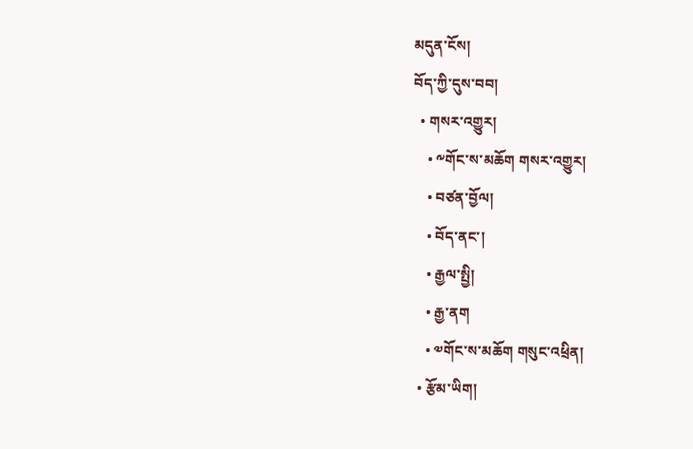མདུན་ངོས།
བོད་ཀྱི་དུས་བབ།
  • གསར་འགྱུར།
    • ༸གོང་ས་མཆོག གསར་འགྱུར།
    • བཙན་བྱོལ།
    • བོད་ནང་།
    • རྒྱལ་སྤྱི།
    • རྒྱ་ནག
    • ༧གོང་ས་མཆོག གསུང་འཕྲིན།
  • རྩོམ་ཡིག།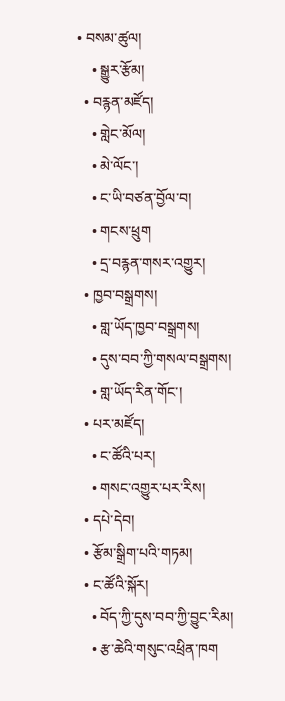• བསམ་ཚུལ།
    • སྒྱུར་རྩོམ།
  • བརྙན་མཛོད།
    • གླེང་མོལ།
    • མེ་ལོང་།
    • ང་ཡི་བཙན་བྱོལ་བ།
    • གངས་ཕྲུག
    • དྲ་བརྙན་གསར་འགྱུར།
  • ཁྱབ་བསྒྲགས།
    • གླ་ཡོད་ཁྱབ་བསྒྲགས།
    • དུས་བབ་ཀྱི་གསལ་བསྒྲགས།
    • གླ་ཡོད་རིན་གོང་།
  • པར་མཛོད།
    • ང་ཚོའི་པར།
    • གསང་འགྱུར་པར་རིས།
  • དཔེ་དེབ།
  • རྩོམ་སྒྲིག་པའི་གཏམ།
  • ང་ཚོའི་སྐོར།
    • བོད་ཀྱི་དུས་བབ་ཀྱི་བྱུང་རིམ།
    • རྩ་ཆེའི་གསུང་འཕྲིན་ཁག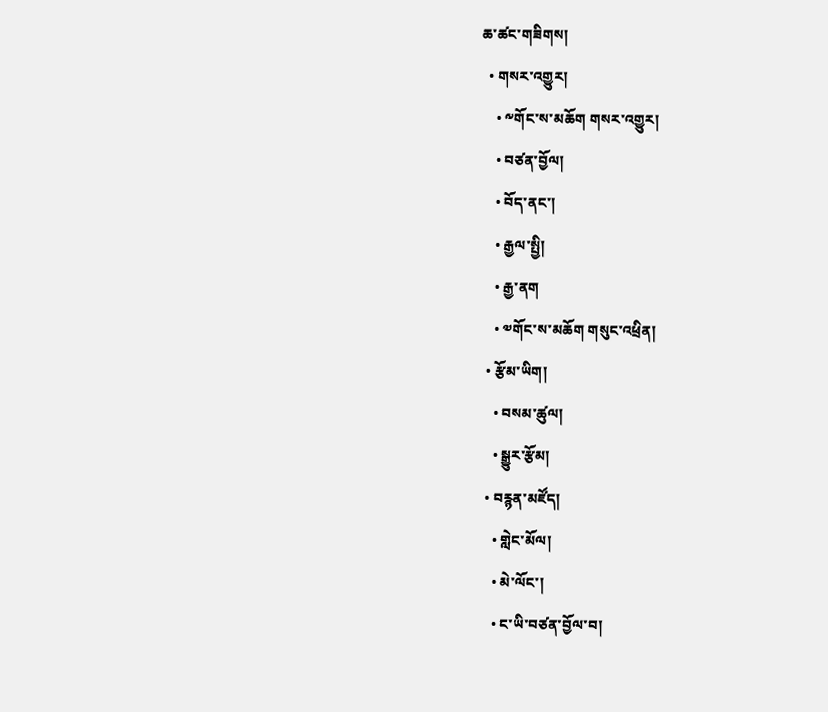ཆ་ཚང་གཟིགས།
  • གསར་འགྱུར།
    • ༸གོང་ས་མཆོག གསར་འགྱུར།
    • བཙན་བྱོལ།
    • བོད་ནང་།
    • རྒྱལ་སྤྱི།
    • རྒྱ་ནག
    • ༧གོང་ས་མཆོག གསུང་འཕྲིན།
  • རྩོམ་ཡིག།
    • བསམ་ཚུལ།
    • སྒྱུར་རྩོམ།
  • བརྙན་མཛོད།
    • གླེང་མོལ།
    • མེ་ལོང་།
    • ང་ཡི་བཙན་བྱོལ་བ།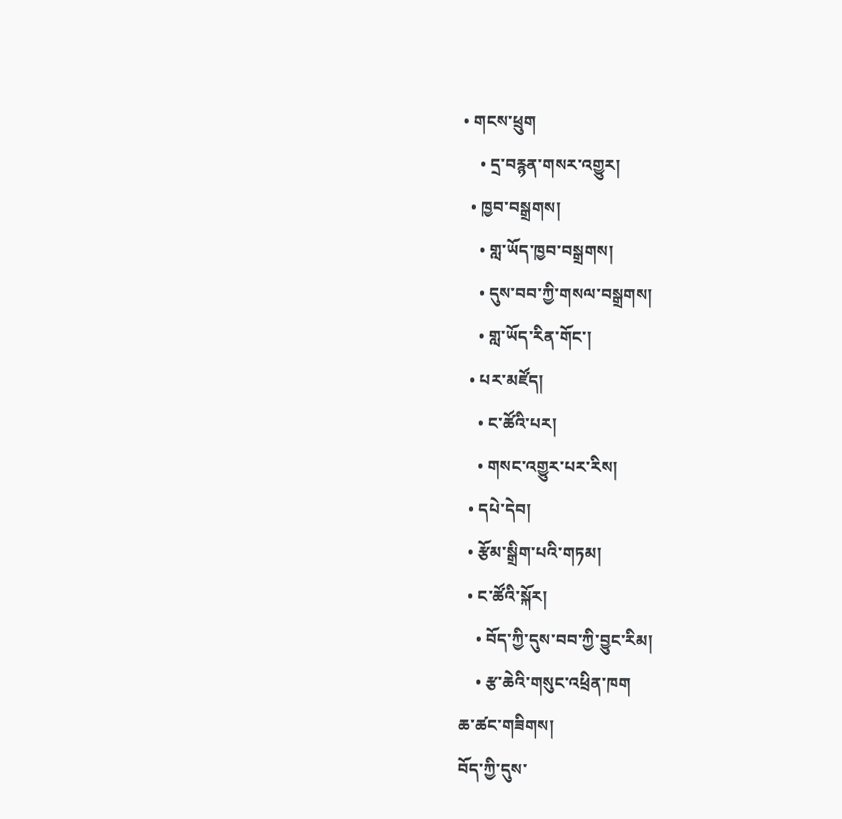• གངས་ཕྲུག
    • དྲ་བརྙན་གསར་འགྱུར།
  • ཁྱབ་བསྒྲགས།
    • གླ་ཡོད་ཁྱབ་བསྒྲགས།
    • དུས་བབ་ཀྱི་གསལ་བསྒྲགས།
    • གླ་ཡོད་རིན་གོང་།
  • པར་མཛོད།
    • ང་ཚོའི་པར།
    • གསང་འགྱུར་པར་རིས།
  • དཔེ་དེབ།
  • རྩོམ་སྒྲིག་པའི་གཏམ།
  • ང་ཚོའི་སྐོར།
    • བོད་ཀྱི་དུས་བབ་ཀྱི་བྱུང་རིམ།
    • རྩ་ཆེའི་གསུང་འཕྲིན་ཁག
ཆ་ཚང་གཟིགས།
བོད་ཀྱི་དུས་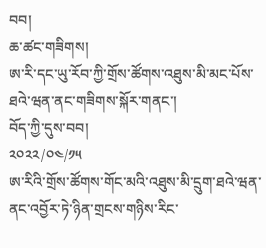བབ།
ཆ་ཚང་གཟིགས།
ཨ་རི་དང་ཡུ་རོབ་ཀྱི་གྲོས་ཚོགས་འཐུས་མི་མང་པོས་ཐའེ་ཝན་ནང་གཟིགས་སྐོར་གནང་།
བོད་ཀྱི་དུས་བབ།
༢༠༢༢/༠༤/༡༥
ཨ་རིའི་གྲོས་ཚོགས་གོང་མའི་འཐུས་མི་དྲུག་ཐའེ་ཝན་ནང་འབྱོར་ཏེ་ཉིན་གྲངས་གཉིས་རིང་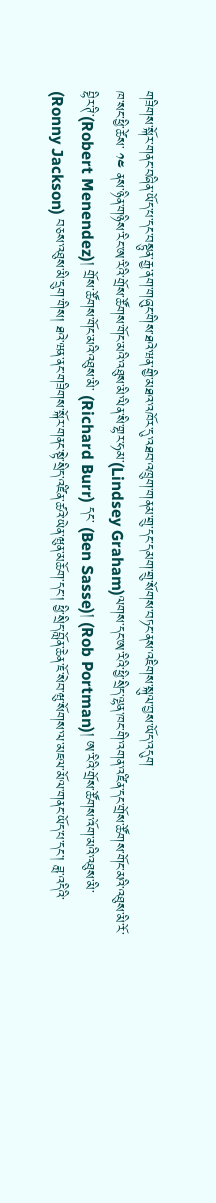གཟིགས་སྐོར་གནང་བཞིན་ཡོད་པ་དང་བསྟུན་རྒྱ་ནག་གཞུང་གིས་ཐའེ་ཝན་གྱི་མཐའ་འཁོར་དུ་འཐབ་འཁྲུག་གནམ་གྲུ་དང་དམག་གྲུ་སོགས་བཏང་ནས་འཇིགས་སྐུལ་བྱས་ཡོད་འདུག
ཁ་སང་ཕྱི་ཚེས་ ༡༤ ནས་ཉིན་གཉིས་རིང་ཨ་རིའི་གྲོས་ཚོགས་གོང་མའི་འཐུས་མི་ལིན་སི་གྷར་ཧམ་(Lindsey Graham)ལགས་དང་ཨ་རིའི་ཕྱི་སྲིད་ལྷན་ཁང་གི་འགན་འཛིན་དང་གྲོས་ཚོགས་གོང་མའི་འཐུས་མི་རོ་བྷིར་ཊི་(Robert Menendez)། གྲོས་ཚོགས་གོང་མའི་འཐུས་མི་ (Richard Burr) དང་ (Ben Sasse)། (Rob Portman)། ཨ་རིའི་གྲོས་ཚོགས་འོག་མའི་འཐུས་མི་ (Ronny Jackson) བཅས་འཐུས་མི་དྲུག་གིས། ཐའེ་ཝན་ནང་གཟིགས་སྐོར་གནང་སྟེ་སྲིད་འཛིན་ཚའེ་ཡེན་ཝུན་མཆོག་དང་། ཕྱི་སྲིད་བློན་ཆེན་ཇོ་སེབ་ཝུ་སོགས་ལ་མཇལ་མོལ་གནང་ཡོད་པ་དང་། ཟླ་འདིའི་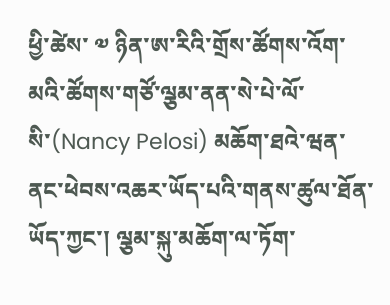ཕྱི་ཚེས་ ༧ ཉིན་ཨ་རིའི་གྲོས་ཚོགས་འོག་མའི་ཚོགས་གཙོ་ལྕམ་ནན་སེ་པེ་ལོ་སི་(Nancy Pelosi) མཆོག་ཐའེ་ཝན་ནང་ཕེབས་འཆར་ཡོད་པའི་གནས་ཚུལ་ཐོན་ཡོད་ཀྱང་། ལྕམ་སྐུ་མཆོག་ལ་ཏོག་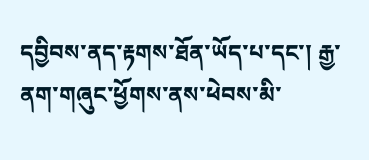དབྱིབས་ནད་རྟགས་ཐོན་ཡོད་པ་དང་། རྒྱ་ནག་གཞུང་ཕྱོགས་ནས་ཕེབས་མི་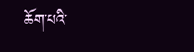ཆོག་པའི་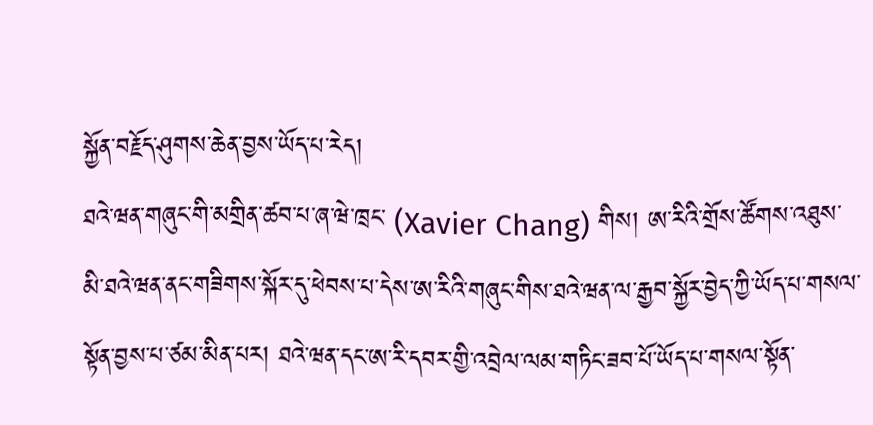སྐྱོན་བརྗོད་ཤུགས་ཆེན་བྱས་ཡོད་པ་རེད།
ཐའེ་ཝན་གཞུང་གི་མགྲིན་ཚབ་པ་ཞ་ཝེ་ཁྲང་ (Xavier Chang) གིས། ཨ་རིའི་གྲོས་ཚོགས་འཐུས་མི་ཐའེ་ཝན་ནང་གཟིགས་སྐོར་དུ་ཕེབས་པ་དེས་ཨ་རིའི་གཞུང་གིས་ཐའེ་ཝན་ལ་རྒྱབ་སྐྱོར་བྱེད་ཀྱི་ཡོད་པ་གསལ་སྟོན་བྱས་པ་ཙམ་མིན་པར། ཐའེ་ཝན་དང་ཨ་རི་དབར་གྱི་འབྲེལ་ལམ་གཏིང་ཟབ་པོ་ཡོད་པ་གསལ་སྟོན་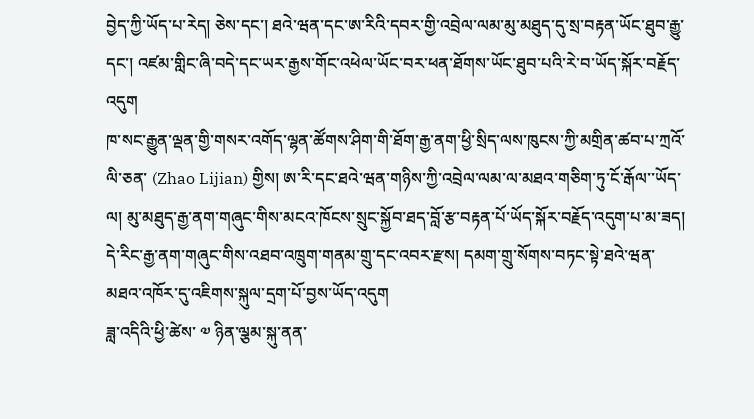བྱེད་ཀྱི་ཡོད་པ་རེད། ཅེས་དང་། ཐའེ་ཝན་དང་ཨ་རིའི་དབར་གྱི་འབྲེལ་ལམ་མུ་མཐུད་དུ་སྲ་བརྟན་ཡོང་ཐུབ་རྒྱུ་དང་། འཛམ་གླིང་ཞི་བདེ་དང་ཡར་རྒྱས་གོང་འཕེལ་ཡོང་བར་ཕན་ཐོགས་ཡོང་ཐུབ་པའི་རེ་བ་ཡོད་སྐོར་བརྗོད་འདུག
ཁ་སང་རྒྱུན་ལྡན་གྱི་གསར་འགོད་ལྷན་ཚོགས་ཤིག་གི་ཐོག་རྒྱ་ནག་ཕྱི་སྲིད་ལས་ཁུངས་ཀྱི་མགྲིན་ཚབ་པ་ཀྲའོ་ལི་ཅན་ (Zhao Lijian) གྱིས། ཨ་རི་དང་ཐའེ་ཝན་གཉིས་ཀྱི་འབྲེལ་ལམ་ལ་མཐའ་གཅིག་ཏུ་ངོ་རྒོལ་་ཡོད་ལ། མུ་མཐུད་རྒྱ་ནག་གཞུང་གིས་མངའ་ཁོངས་སྲུང་སྐྱོབ་ཐད་བློ་རྩ་བརྟན་པོ་ཡོད་སྐོར་བརྗོད་འདུག་པ་མ་ཟད། དེ་རིང་རྒྱ་ནག་གཞུང་གིས་འཐབ་འཁྲུག་གནམ་གྲུ་དང་འབར་རྫས། དམག་གྲུ་སོགས་བཏང་སྟེ་ཐའེ་ཝན་མཐའ་འཁོར་དུ་འཇིགས་སྐུལ་དྲག་པོ་བྱས་ཡོད་འདུག
ཟླ་འདིའི་ཕྱི་ཚེས་ ༧ ཉིན་ལྕམ་སྐུ་ནན་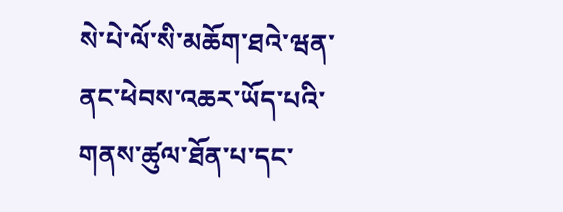སེ་པེ་ལོ་སི་མཆོག་ཐའེ་ཝན་ནང་ཕེབས་འཆར་ཡོད་པའི་གནས་ཚུལ་ཐོན་པ་དང་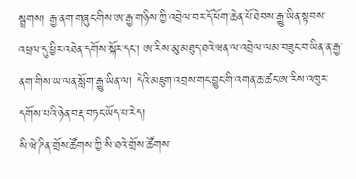སྦྲགས། རྒྱ་ནག་གཞུང་གིས་ཨ་རྒྱ་གཉིས་ཀྱི་འབྲེལ་བར་དོ་ཕོག་ཆེན་པོ་ཐེབས་རྒྱུ་ཡིན་སྟབས་འཕྲལ་དུ་ཕྱིར་འཐེན་དགོས་སྐོར་དང་། ཨ་རིས་མུ་མཐུད་ཐའེ་ཝན་ལ་འབྲེལ་ལམ་བཟུང་བ་ཡིན་ན་རྒྱ་ནག་གིས་ཡ་ལན་སློག་རྒྱུ་ཡིན་ལ། དེའི་མཇུག་འབྲས་གང་བྱུང་གི་འགན་ཆ་ཚང་ཨ་རིས་འཁུར་དགོས་པའི་ཉེན་བརྡ་བཏང་ཡོད་པ་རེད།
སི་ཝེ་ཌིན་གྲོས་ཚོགས་ཀྱི་སི་ཐའེ་གྲོས་ཚོགས་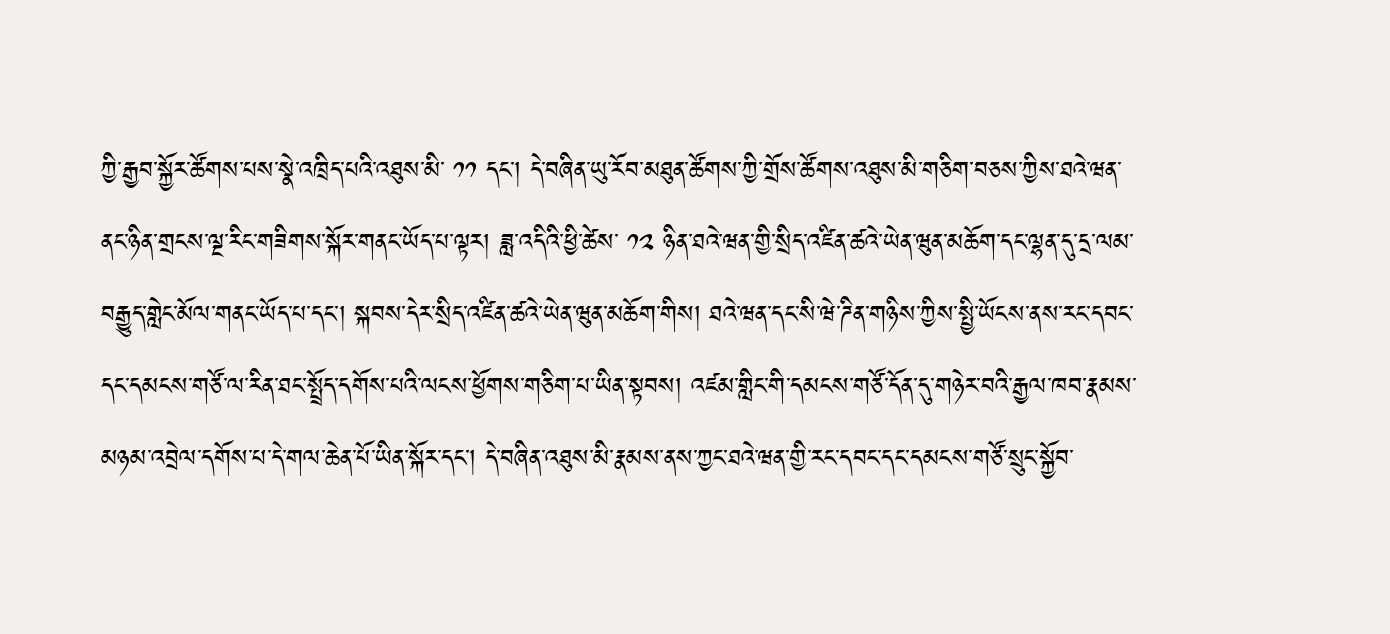ཀྱི་རྒྱབ་སྐྱོར་ཚོགས་པས་སྣེ་འཁྲིད་པའི་འཐུས་མི་ ༡༡ དང་། དེ་བཞིན་ཡུ་རོབ་མཐུན་ཚོགས་ཀྱི་གྲོས་ཚོགས་འཐུས་མི་གཅིག་བཅས་ཀྱིས་ཐའེ་ཝན་ནང་ཉིན་གྲངས་ལྔ་རིང་གཟིགས་སྐོར་གནང་ཡོད་པ་ལྟར། ཟླ་འདིའི་ཕྱི་ཚེས་ ༡༢ ཉིན་ཐའེ་ཝན་གྱི་སྲིད་འཛིན་ཚའེ་ཡེན་ཝུན་མཆོག་དང་ལྷན་དུ་དྲ་ལམ་བརྒྱུད་གླེང་མོལ་གནང་ཡོད་པ་དང་། སྐབས་དེར་སྲིད་འཛིན་ཚའེ་ཡེན་ཝུན་མཆོག་གིས། ཐའེ་ཝན་དང་སི་ཝེ་ཌིན་གཉིས་ཀྱིས་སྤྱི་ཡོངས་ནས་རང་དབང་དང་དམངས་གཙོ་ལ་རིན་ཐང་སྤྲོད་དགོས་པའི་ལངས་ཕྱོགས་གཅིག་པ་ཡིན་སྟབས། འཛམ་གླིང་གི་དམངས་གཙོ་དོན་དུ་གཉེར་བའི་རྒྱལ་ཁབ་རྣམས་མཉམ་འབྲེལ་དགོས་པ་དེ་གལ་ཆེན་པོ་ཡིན་སྐོར་དང་། དེ་བཞིན་འཐུས་མི་རྣམས་ནས་ཀྱང་ཐའེ་ཝན་གྱི་རང་དབང་དང་དམངས་གཙོ་སྲུང་སྐྱོབ་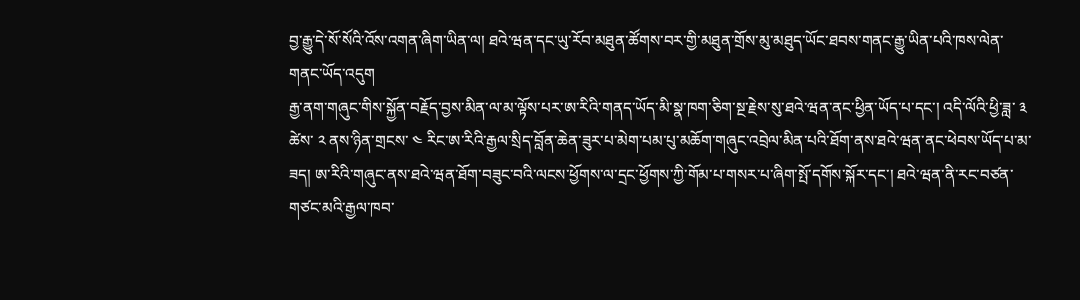བྱ་རྒྱུ་དེ་སོ་སོའི་འོས་འགན་ཞིག་ཡིན་ལ། ཐའེ་ཝན་དང་ཡུ་རོབ་མཐུན་ཚོགས་བར་གྱི་མཐུན་གྲོས་མུ་མཐུད་ཡོང་ཐབས་གནང་རྒྱུ་ཡིན་པའི་ཁས་ལེན་གནང་ཡོད་འདུག
རྒྱ་ནག་གཞུང་གིས་སྐྱོན་བརྗོད་བྱས་མིན་ལ་མ་ལྟོས་པར་ཨ་རིའི་གནད་ཡོད་མི་སྣ་ཁག་ཅིག་སྔ་རྗེས་སུ་ཐའེ་ཝན་ནང་ཕྱིན་ཡོད་པ་དང་། འདི་ལོའི་ཕྱི་ཟླ་ ༣ ཚེས་ ༢ ནས་ཉིན་གྲངས་ ༤ རིང་ཨ་རིའི་རྒྱལ་སྲིད་བློན་ཆེན་ཟུར་པ་མེག་པམ་པུ་མཆོག་གཞུང་འབྲེལ་མིན་པའི་ཐོག་ནས་ཐའེ་ཝན་ནང་ཕེབས་ཡོད་པ་མ་ཟད། ཨ་རིའི་གཞུང་ནས་ཐའེ་ཝན་ཐོག་བཟུང་བའི་ལངས་ཕྱོགས་ལ་དྲང་ཕྱོགས་ཀྱི་གོམ་པ་གསར་པ་ཞིག་སྤོ་དགོས་སྐོར་དང་། ཐའེ་ཝན་ནི་རང་བཙན་གཙང་མའི་རྒྱལ་ཁབ་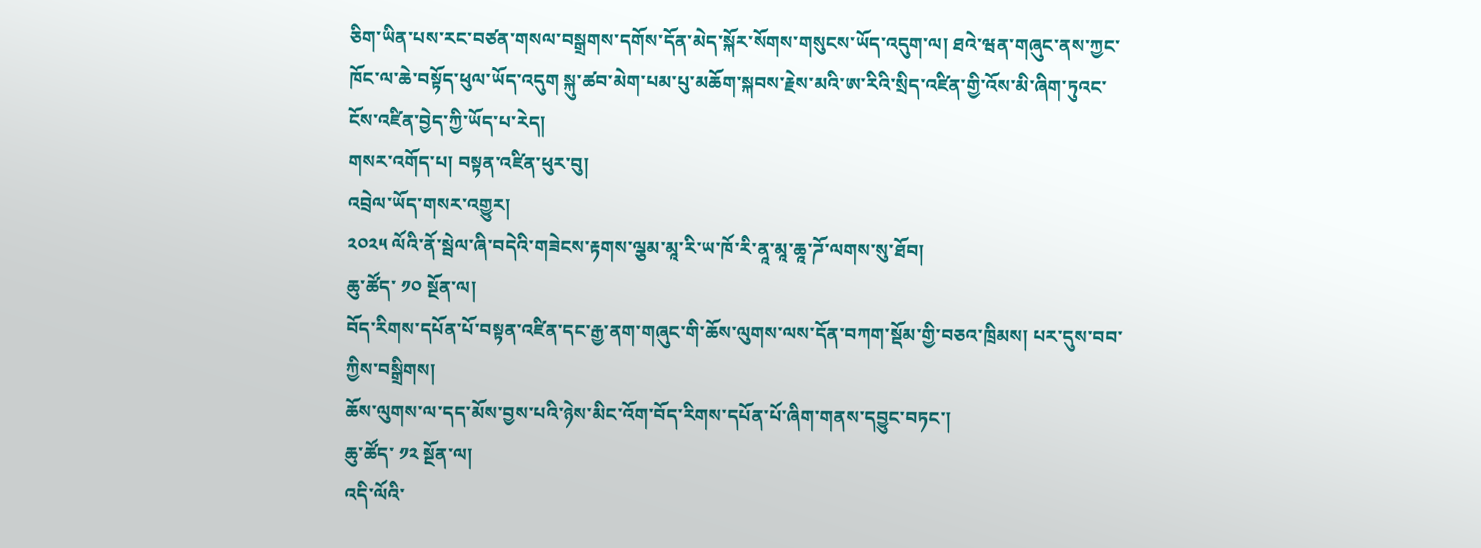ཅིག་ཡིན་པས་རང་བཙན་གསལ་བསྒྲགས་དགོས་དོན་མེད་སྐོར་སོགས་གསུངས་ཡོད་འདུག་ལ། ཐའེ་ཝན་གཞུང་ནས་ཀྱང་ཁོང་ལ་ཆེ་བསྟོད་ཕུལ་ཡོད་འདུག སྐུ་ཚབ་མེག་པམ་པུ་མཆོག་སྐབས་རྗེས་མའི་ཨ་རིའི་སྲིད་འཛིན་གྱི་འོས་མི་ཞིག་ཏུའང་ངོས་འཛིན་བྱེད་ཀྱི་ཡོད་པ་རེད།
གསར་འགོད་པ། བསྟན་འཛིན་ཕུར་བུ།
འབྲེལ་ཡོད་གསར་འགྱུར།
༢༠༢༥ ལོའི་ནོ་སྦེལ་ཞི་བདེའི་གཟེངས་རྟགས་ལྕམ་མཱ་རི་ཡ་ཁོ་རི་ནཱ་མཱ་ཆཱ་ཌོ་ལགས་སུ་ཐོབ།
ཆུ་ཚོད་ ༡༠ སྔོན་ལ།
བོད་རིགས་དཔོན་པོ་བསྟན་འཛིན་དང་རྒྱ་ནག་གཞུང་གི་ཆོས་ལུགས་ལས་དོན་བཀག་སྡོམ་གྱི་བཅའ་ཁྲིམས། པར་དུས་བབ་ཀྱིས་བསྒྲིགས།
ཆོས་ལུགས་ལ་དད་མོས་བྱས་པའི་ཉེས་མིང་འོག་བོད་རིགས་དཔོན་པོ་ཞིག་གནས་དབྱུང་བཏང་།
ཆུ་ཚོད་ ༡༢ སྔོན་ལ།
འདི་ལོའི་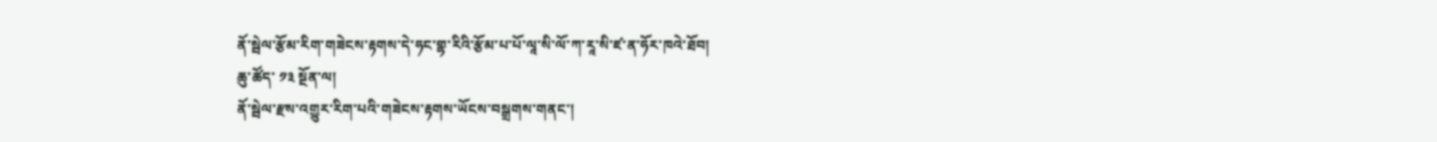ནོ་སྦེལ་རྩོམ་རིག་གཟེངས་རྟགས་དེ་ཧང་གྷ་རིའི་རྩོམ་པ་པོ་ལཱ་སི་ལོ་ཀ་རཱ་སི་ཛ་ན་ཧོར་ཁའེ་ཐོབ།
ཆུ་ཚོད་ ༡༣ སྔོན་ལ།
ནོ་སྦེལ་རྫས་འགྱུར་རིག་པའི་གཟེངས་རྟགས་ཡོངས་བསྒྲགས་གནང་།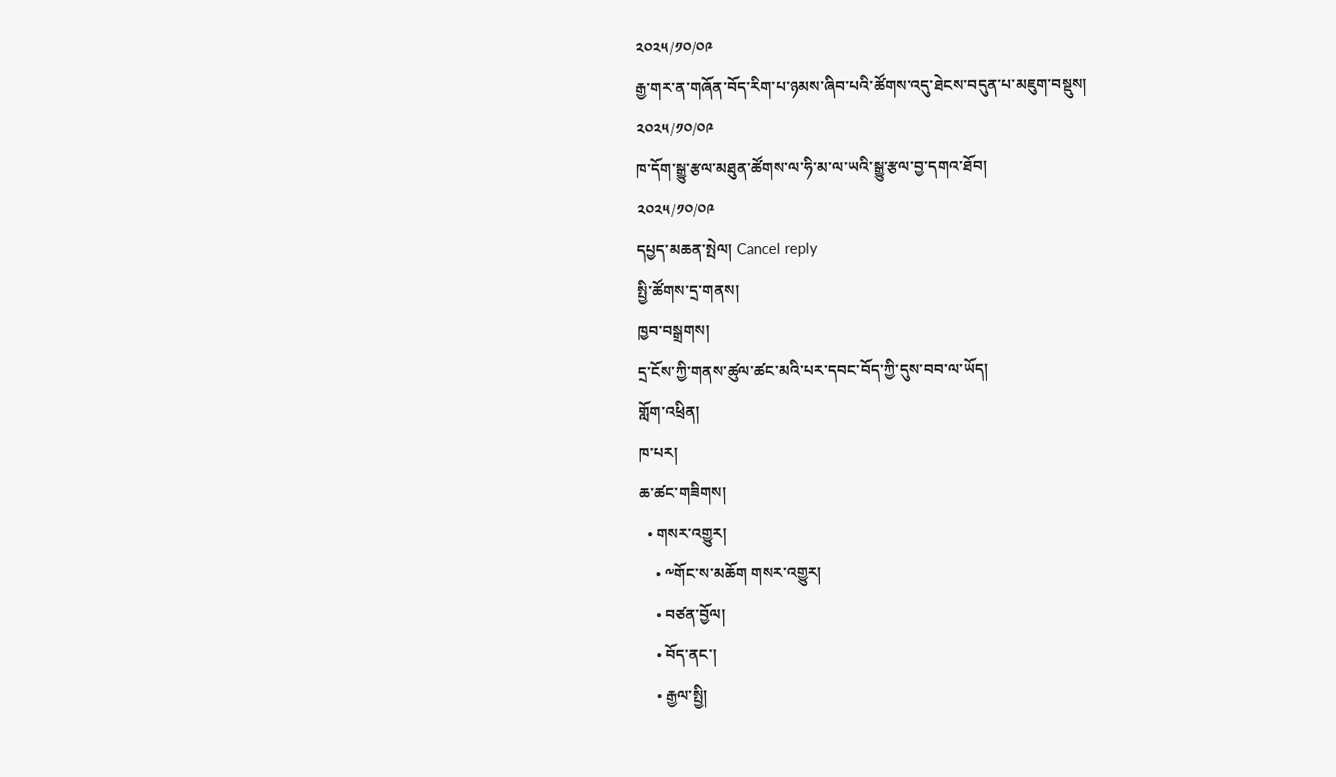༢༠༢༥/༡༠/༠༩
རྒྱ་གར་ན་གཞོན་བོད་རིག་པ་ཉམས་ཞིབ་པའི་ཚོགས་འདུ་ཐེངས་བདུན་པ་མཇུག་བསྡུས།
༢༠༢༥/༡༠/༠༩
ཁ་དོག་སྒྱུ་རྩལ་མཐུན་ཚོགས་ལ་ཧི་མ་ལ་ཡའི་སྒྱུ་རྩལ་བྱ་དགའ་ཐོབ།
༢༠༢༥/༡༠/༠༩
དཔྱད་མཆན་སྤེལ། Cancel reply
སྤྱི་ཚོགས་དྲ་གནས།
ཁྱབ་བསྒྲགས།
དྲ་ངོས་ཀྱི་གནས་ཚུལ་ཚང་མའི་པར་དབང་བོད་ཀྱི་དུས་བབ་ལ་ཡོད།
གློག་འཕྲིན།
ཁ་པར།
ཆ་ཚང་གཟིགས།
  • གསར་འགྱུར།
    • ༸གོང་ས་མཆོག གསར་འགྱུར།
    • བཙན་བྱོལ།
    • བོད་ནང་།
    • རྒྱལ་སྤྱི།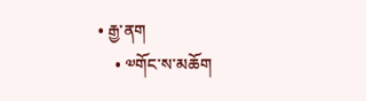• རྒྱ་ནག
    • ༧གོང་ས་མཆོག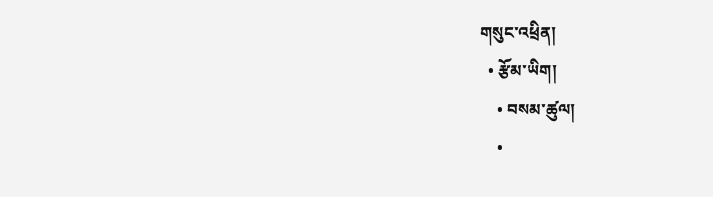གསུང་འཕྲིན།
  • རྩོམ་ཡིག།
    • བསམ་ཚུལ།
    •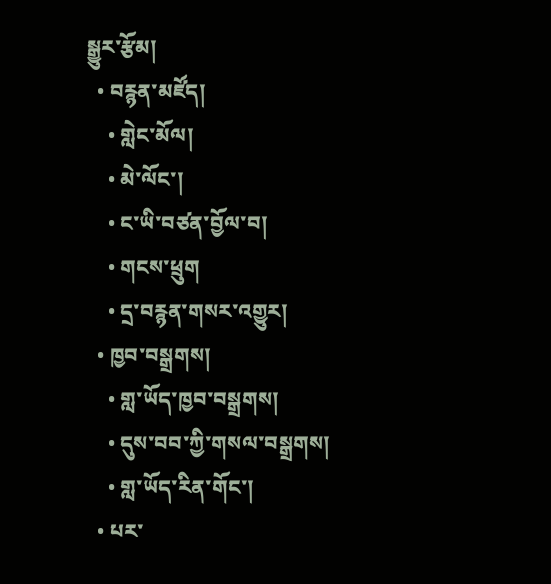སྒྱུར་རྩོམ།
  • བརྙན་མཛོད།
    • གླེང་མོལ།
    • མེ་ལོང་།
    • ང་ཡི་བཙན་བྱོལ་བ།
    • གངས་ཕྲུག
    • དྲ་བརྙན་གསར་འགྱུར།
  • ཁྱབ་བསྒྲགས།
    • གླ་ཡོད་ཁྱབ་བསྒྲགས།
    • དུས་བབ་ཀྱི་གསལ་བསྒྲགས།
    • གླ་ཡོད་རིན་གོང་།
  • པར་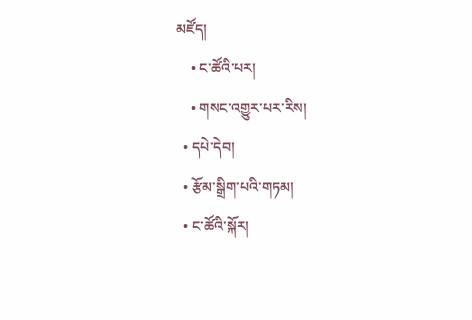མཛོད།
    • ང་ཚོའི་པར།
    • གསང་འགྱུར་པར་རིས།
  • དཔེ་དེབ།
  • རྩོམ་སྒྲིག་པའི་གཏམ།
  • ང་ཚོའི་སྐོར།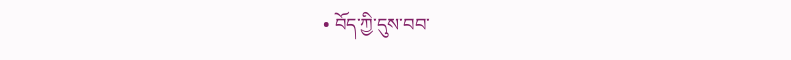• བོད་ཀྱི་དུས་བབ་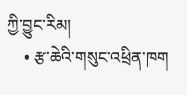ཀྱི་བྱུང་རིམ།
    • རྩ་ཆེའི་གསུང་འཕྲིན་ཁག